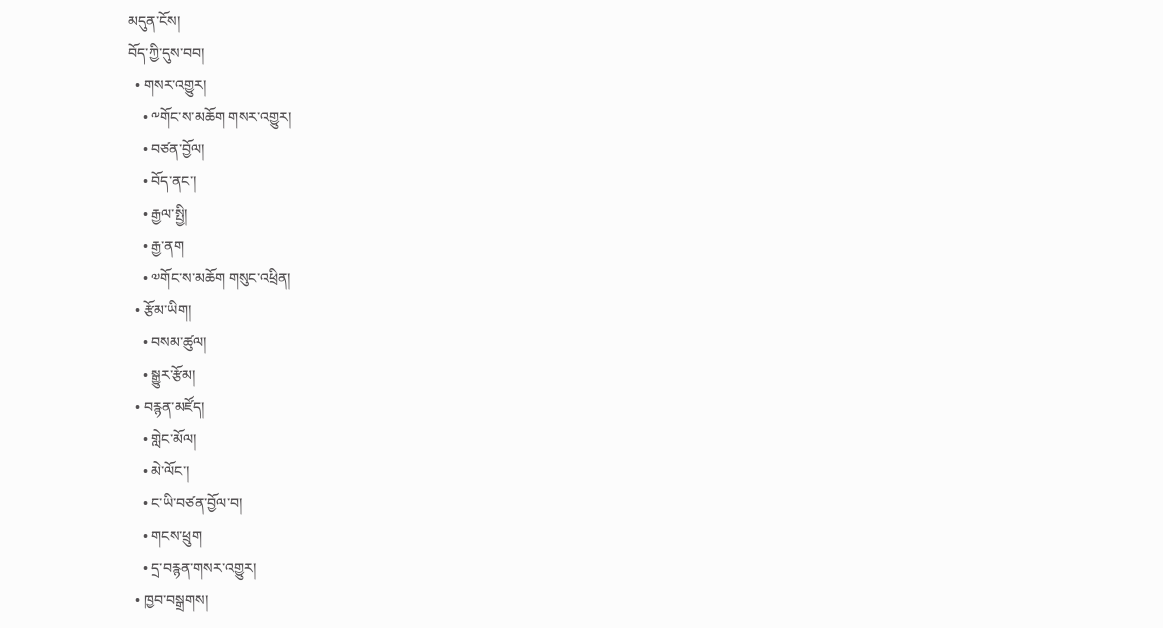མདུན་ངོས།
བོད་ཀྱི་དུས་བབ།
  • གསར་འགྱུར།
    • ༸གོང་ས་མཆོག གསར་འགྱུར།
    • བཙན་བྱོལ།
    • བོད་ནང་།
    • རྒྱལ་སྤྱི།
    • རྒྱ་ནག
    • ༧གོང་ས་མཆོག གསུང་འཕྲིན།
  • རྩོམ་ཡིག།
    • བསམ་ཚུལ།
    • སྒྱུར་རྩོམ།
  • བརྙན་མཛོད།
    • གླེང་མོལ།
    • མེ་ལོང་།
    • ང་ཡི་བཙན་བྱོལ་བ།
    • གངས་ཕྲུག
    • དྲ་བརྙན་གསར་འགྱུར།
  • ཁྱབ་བསྒྲགས།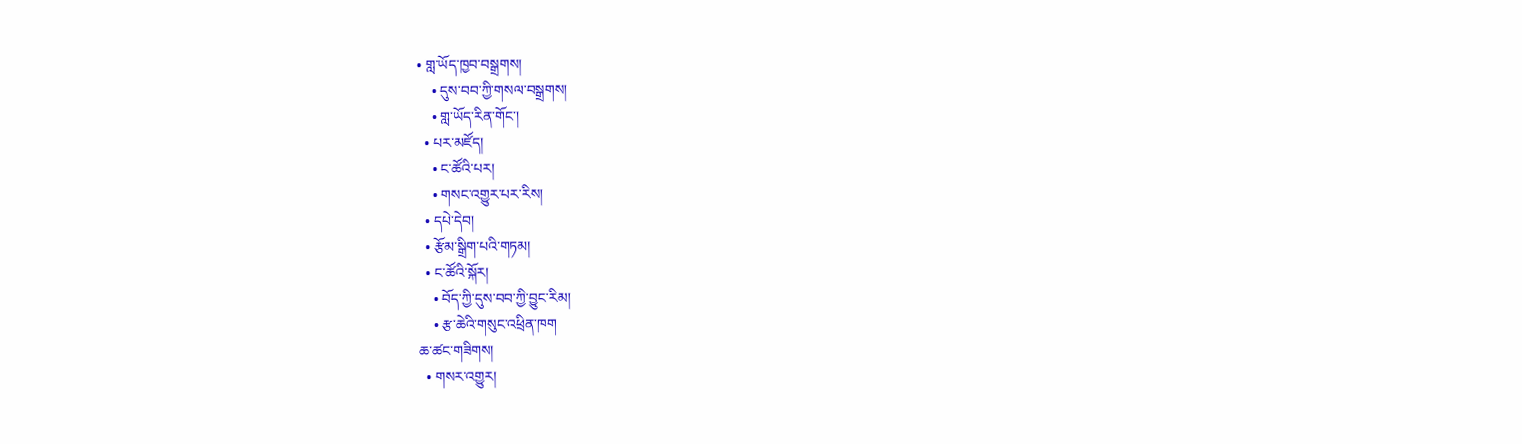• གླ་ཡོད་ཁྱབ་བསྒྲགས།
    • དུས་བབ་ཀྱི་གསལ་བསྒྲགས།
    • གླ་ཡོད་རིན་གོང་།
  • པར་མཛོད།
    • ང་ཚོའི་པར།
    • གསང་འགྱུར་པར་རིས།
  • དཔེ་དེབ།
  • རྩོམ་སྒྲིག་པའི་གཏམ།
  • ང་ཚོའི་སྐོར།
    • བོད་ཀྱི་དུས་བབ་ཀྱི་བྱུང་རིམ།
    • རྩ་ཆེའི་གསུང་འཕྲིན་ཁག
ཆ་ཚང་གཟིགས།
  • གསར་འགྱུར།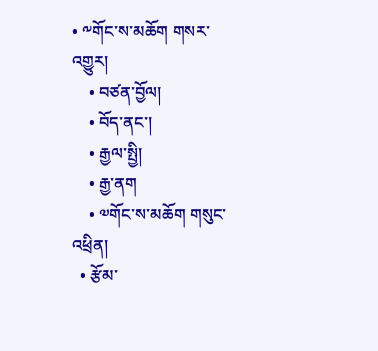• ༸གོང་ས་མཆོག གསར་འགྱུར།
    • བཙན་བྱོལ།
    • བོད་ནང་།
    • རྒྱལ་སྤྱི།
    • རྒྱ་ནག
    • ༧གོང་ས་མཆོག གསུང་འཕྲིན།
  • རྩོམ་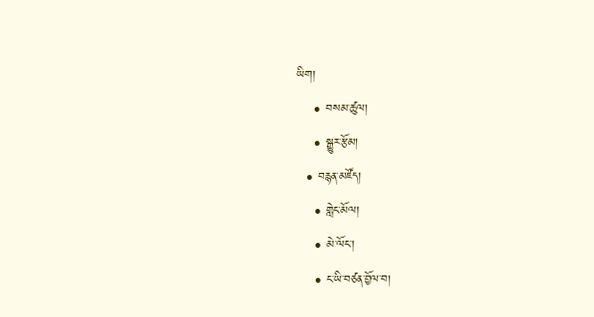ཡིག།
    • བསམ་ཚུལ།
    • སྒྱུར་རྩོམ།
  • བརྙན་མཛོད།
    • གླེང་མོལ།
    • མེ་ལོང་།
    • ང་ཡི་བཙན་བྱོལ་བ།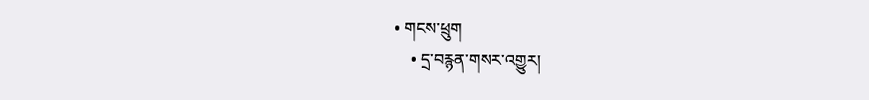• གངས་ཕྲུག
    • དྲ་བརྙན་གསར་འགྱུར།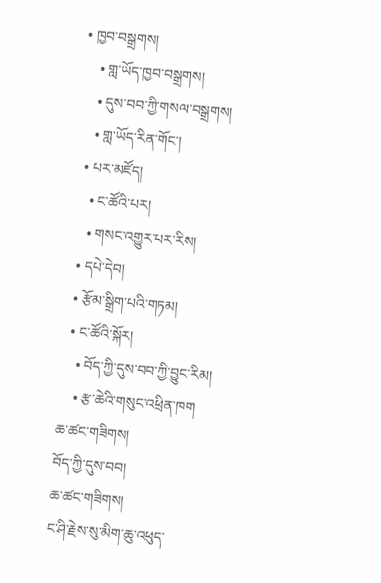• ཁྱབ་བསྒྲགས།
    • གླ་ཡོད་ཁྱབ་བསྒྲགས།
    • དུས་བབ་ཀྱི་གསལ་བསྒྲགས།
    • གླ་ཡོད་རིན་གོང་།
  • པར་མཛོད།
    • ང་ཚོའི་པར།
    • གསང་འགྱུར་པར་རིས།
  • དཔེ་དེབ།
  • རྩོམ་སྒྲིག་པའི་གཏམ།
  • ང་ཚོའི་སྐོར།
    • བོད་ཀྱི་དུས་བབ་ཀྱི་བྱུང་རིམ།
    • རྩ་ཆེའི་གསུང་འཕྲིན་ཁག
ཆ་ཚང་གཟིགས།
བོད་ཀྱི་དུས་བབ།
ཆ་ཚང་གཟིགས།
ང་ཤི་རྗེས་སུ་མིག་ཆུ་འཕུད་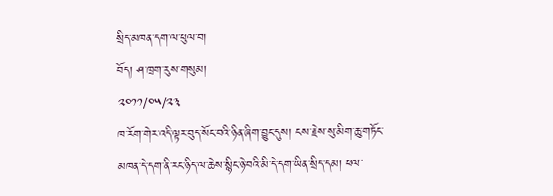སྲིད་མཁན་དག་ལ་ཕུལ་བ།
བོད། ཤ་ཁྲག་རུས་གསུམ།
༢༠༡༡/༠༥/༢༣
ཁ་རོག་གེར་འདི་ལྟར་བུད་སོང་བའི་ཉིན་ཞིག་བྱུང་དུས། ངས་རྗེས་སུ་མིག་ཆུ་གཏོང་མཁན་དེ་དག་ནི་རང་ཉིད་ལ་ཆེས་སྙིང་ཉེ་བའི་མི་དེ་དག་ཡིན་སྲིད་དམ། ཕལ་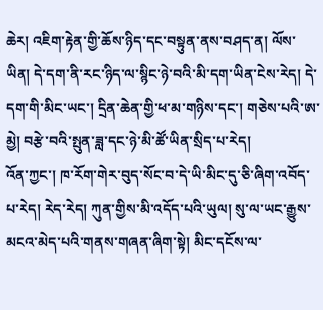ཆེར། འཇིག་རྟེན་གྱི་ཆོས་ཉིད་དང་བསྟུན་ནས་བཤད་ན། ལོས་ཡིན། དེ་དག་ནི་རང་ཉིད་ལ་སྙིང་ཉེ་བའི་མི་དག་ཡིན་ངེས་རེད། དེ་དག་གི་མིང་ཡང་། དྲིན་ཆེན་གྱི་ཕ་མ་གཉིས་དང་། གཅེས་པའི་ཨ་མྱེ། བརྩེ་བའི་སྤུན་ཟླ་དང་ཉེ་མི་ཚོ་ཡིན་སྲིད་པ་རེད།
འོན་ཀྱང་། ཁ་རོག་གེར་བུད་སོང་བ་དེ་ཡི་མིང་དུ་ཅི་ཞིག་འབོད་པ་རེད། རེད་རེད། ཀུན་གྱིས་མི་འདོད་པའི་ཡུལ། སུ་ལ་ཡང་རྒྱུས་མངའ་མེད་པའི་གནས་གཞན་ཞིག་སྟེ། མིང་དངོས་ལ་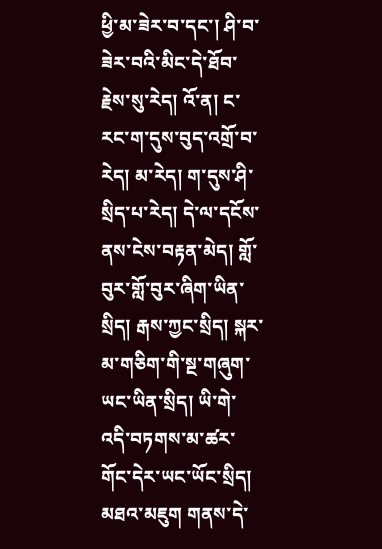ཕྱི་མ་ཟེར་བ་དང་། ཤི་བ་ཟེར་བའི་མིང་དེ་ཐོབ་རྗེས་སུ་རེད། འོ་ན། ང་རང་ག་དུས་བུད་འགྲོ་བ་རེད། མ་རེད། ག་དུས་ཤི་སྲིད་པ་རེད། དེ་ལ་དངོས་ནས་ངེས་བརྟན་མེད། གློ་བུར་གློ་བུར་ཞིག་ཡིན་སྲིད། རྒས་ཀྱང་སྲིད། སྐར་མ་གཅིག་གི་སྔ་གཞུག་ཡང་ཡིན་སྲིད། ཡི་གེ་འདི་བཏགས་མ་ཚར་གོང་དེར་ཡང་ཡོང་སྲིད། མཐའ་མཇུག གནས་དེ་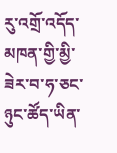རུ་འགྲོ་འདོད་མཁན་གྱི་མྱི་ཟེར་བ་ཧ་ཅང་ཉུང་ཚོད་ཡིན་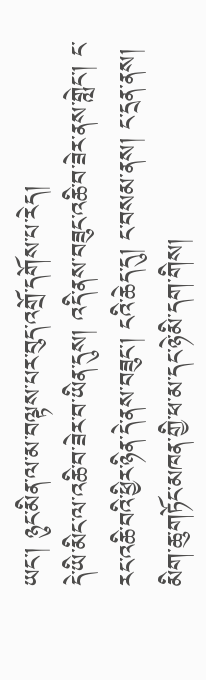ཡང་། ཉུང་མིན་ལ་མ་བལྟས་པར་བུད་འགྲོ་དགོས་པ་རེད།
དེ་ཡི་མིང་ལ་འཆི་བ་ཟེར་བ་ཡིན་དུས། འདི་ནས་བཟུང་འཆི་བ་ཟེར་ནས་གླེང་། ང་རང་འཆི་བའི་ཕྱིར་ཉིན་དེ་ནས་བཟུང་། ངའི་ཆེད་དུ། ང་བསམ་ནས། ང་དྲན་ནས། མིག་ཆུ་གཏོང་མཁན་གྱི་ཕ་མ་དང་ཉེ་མི་དག་གིས།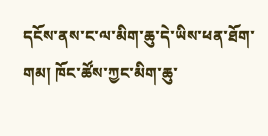དངོས་ནས་ང་ལ་མིག་ཆུ་དེ་ཡིས་ཕན་ཐོག་གམ། ཁོང་ཚོས་ཀྱང་མིག་ཆུ་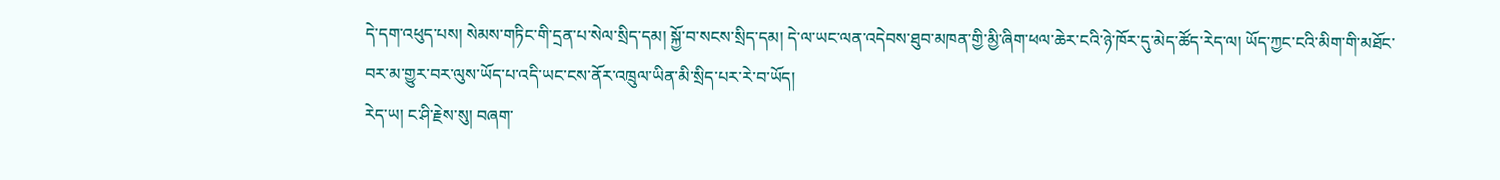དེ་དག་འཕུད་པས། སེམས་གཏིང་གི་དྲན་པ་སེལ་སྲིད་དམ། སྐྱོ་བ་སངས་སྲིད་དམ། དེ་ལ་ཡང་ལན་འདེབས་ཐུབ་མཁན་གྱི་མྱི་ཞིག་ཕལ་ཆེར་ངའི་ཉེ་ཁོར་དུ་མེད་ཚོད་རེད་ལ། ཡོད་ཀྱང་ངའི་མིག་གི་མཐོང་བར་མ་གྱུར་བར་ལུས་ཡོད་པ་འདི་ཡང་ངས་ནོར་འཁྲུལ་ཡིན་མི་སྲིད་པར་རེ་བ་ཡོད།
རེད་ཡ། ང་ཤི་རྗེས་སུ། བཞག་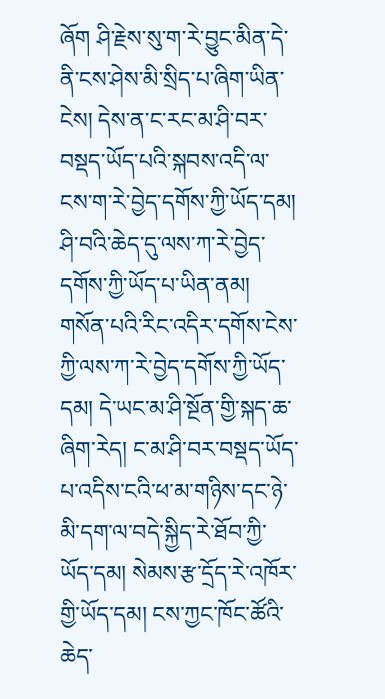ཞོག ཤི་རྗེས་སུ་ག་རེ་བྱུང་མིན་དེ་ནི་ངས་ཤེས་མི་སྲིད་པ་ཞིག་ཡིན་ངེས། དེས་ན་ང་རང་མ་ཤི་བར་བསྡད་ཡོད་པའི་སྐབས་འདི་ལ་ངས་ག་རེ་བྱེད་དགོས་ཀྱི་ཡོད་དམ། ཤི་བའི་ཆེད་དུ་ལས་ཀ་རེ་བྱེད་དགོས་ཀྱི་ཡོད་པ་ཡིན་ནམ། གསོན་པའི་རིང་འདིར་དགོས་ངེས་ཀྱི་ལས་ཀ་རེ་བྱེད་དགོས་ཀྱི་ཡོད་དམ། དེ་ཡང་མ་ཤི་སྔོན་གྱི་སྐད་ཆ་ཞིག་རེད། ང་མ་ཤི་བར་བསྡད་ཡོད་པ་འདིས་ངའི་ཕ་མ་གཉིས་དང་ཉེ་མི་དག་ལ་བདེ་སྐྱིད་རེ་ཐོབ་ཀྱི་ཡོད་དམ། སེམས་རྩ་དྲོད་རེ་འཁོར་གྱི་ཡོད་དམ། ངས་ཀྱང་ཁོང་ཚོའི་ཆེད་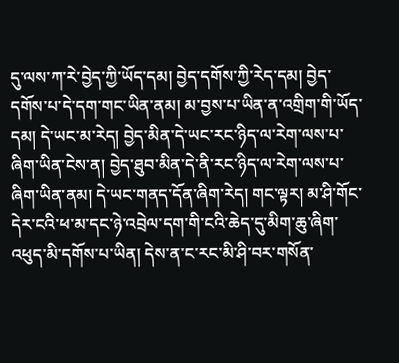དུ་ལས་ཀ་རེ་བྱེད་ཀྱི་ཡོད་དམ། བྱེད་དགོས་ཀྱི་རེད་དམ། བྱེད་དགོས་པ་དེ་དག་གང་ཡིན་ནམ། མ་བྱས་པ་ཡིན་ན་འགྲིག་གི་ཡོད་དམ། དེ་ཡང་མ་རེད། བྱེད་མིན་དེ་ཡང་རང་ཉིད་ལ་རེག་ལས་པ་ཞིག་ཡིན་ངེས་ན། བྱེད་ཐུབ་མིན་དེ་ནི་རང་ཉིད་ལ་རེག་ལས་པ་ཞིག་ཡིན་ནམ། དེ་ཡང་གནད་དོན་ཞིག་རེད། གང་ལྟར། མ་ཤི་གོང་དེར་ངའི་ཕ་མ་དང་ཉེ་འབྲེལ་དག་གི་ངའི་ཆེད་དུ་མིག་ཆུ་ཞིག་འཕུད་མི་དགོས་པ་ཡིན། དེས་ན་ང་རང་མི་ཤི་བར་གསོན་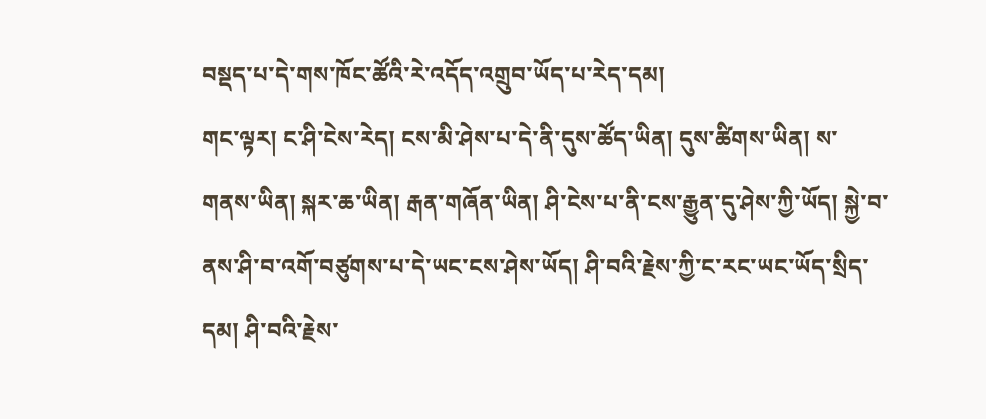བསྡད་པ་དེ་གས་ཁོང་ཚོའི་རེ་འདོད་འགྲུབ་ཡོད་པ་རེད་དམ།
གང་ལྟར། ང་ཤི་ངེས་རེད། ངས་མི་ཤེས་པ་དེ་ནི་དུས་ཚོད་ཡིན། དུས་ཚིགས་ཡིན། ས་གནས་ཡིན། སྐར་ཆ་ཡིན། རྒན་གཞོན་ཡིན། ཤི་ངེས་པ་ནི་ངས་རྒྱུན་དུ་ཤེས་ཀྱི་ཡོད། སྐྱེ་བ་ནས་ཤི་བ་འགོ་བཙུགས་པ་དེ་ཡང་ངས་ཤེས་ཡོད། ཤི་བའི་རྗེས་ཀྱི་ང་རང་ཡང་ཡོད་སྲིད་དམ། ཤི་བའི་རྗེས་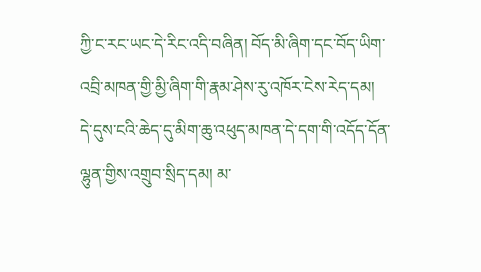ཀྱི་ང་རང་ཡང་དེ་རིང་འདི་བཞིན། བོད་མི་ཞིག་དང་བོད་ཡིག་འབྲི་མཁན་གྱི་མྱི་ཞིག་གི་རྣམ་ཤེས་རུ་འཁོར་ངེས་རེད་དམ། དེ་དུས་ངའི་ཆེད་དུ་མིག་ཆུ་འཕུད་མཁན་དེ་དག་གི་འདོད་དོན་ལྷུན་གྱིས་འགྲུབ་སྲིད་དམ། མ་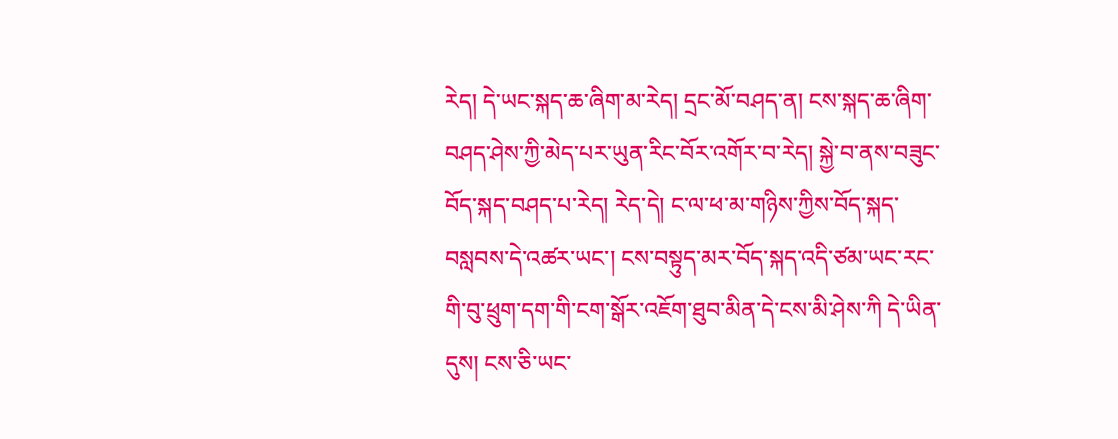རེད། དེ་ཡང་སྐད་ཆ་ཞིག་མ་རེད། དྲང་མོ་བཤད་ན། ངས་སྐད་ཆ་ཞིག་བཤད་ཤེས་ཀྱི་མེད་པར་ཡུན་རིང་བོར་འགོར་བ་རེད། སྐྱེ་བ་ནས་བཟུང་བོད་སྐད་བཤད་པ་རེད། རེད་དེ། ང་ལ་ཕ་མ་གཉིས་ཀྱིས་བོད་སྐད་བསླབས་དེ་འཚར་ཡང་། ངས་བསྟུད་མར་བོད་སྐད་འདི་ཙམ་ཡང་རང་གི་བུ་ཕྲུག་དག་གི་ངག་སྒོར་འཇོག་ཐུབ་མིན་དེ་ངས་མི་ཤེས་ཀི དེ་ཡིན་དུས། ངས་ཅི་ཡང་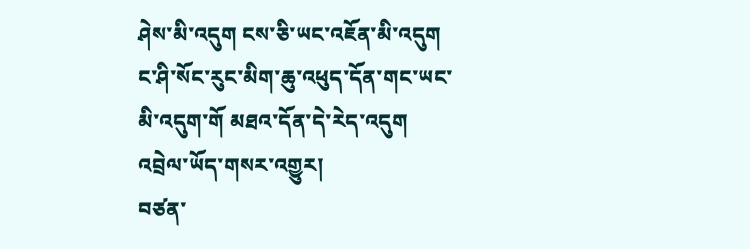ཤེས་མི་འདུག ངས་ཅི་ཡང་འཇོན་མི་འདུག ང་ཤི་སོང་རུང་མིག་ཆུ་འཕུད་དོན་གང་ཡང་མི་འདུག་གོ མཐའ་དོན་དེ་རེད་འདུག
འབྲེལ་ཡོད་གསར་འགྱུར།
བཙན་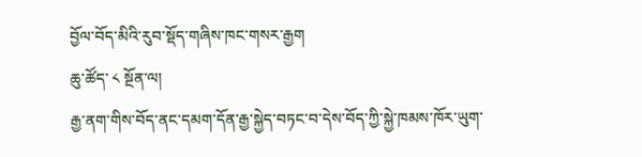བྱོལ་བོད་མིའི་རུབ་སྡོད་གཞིས་ཁང་གསར་རྒྱག
ཆུ་ཚོད་ ༨ སྔོན་ལ།
རྒྱ་ནག་གིས་བོད་ནང་དམག་དོན་རྒྱ་སྐྱེད་བཏང་བ་དེས་བོད་ཀྱི་སྐྱེ་ཁམས་ཁོར་ཡུག་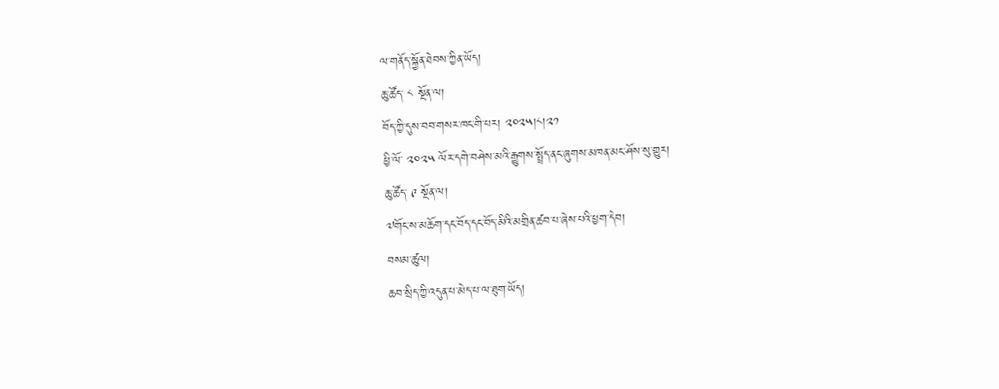ལ་གནོད་སྐྱོན་ཐེབས་ཀྱིན་ཡོད།
ཆུ་ཚོད་ ༨ སྔོན་ལ།
བོད་ཀྱི་དུས་བབ་གསར་ཁང་གི་པར། ༢༠༢༥།༨།༢༡
ཕྱི་ལོ་ ༢༠༢༥ ལོར་དགེ་བཤེས་མའི་རྒྱུགས་སྤྲོད་ནང་ཞུགས་མཁན་མང་ཤོས་སུ་གྱུར།
ཆུ་ཚོད་ ༩ སྔོན་ལ།
༧གོང་ས་མཆོག་དང་བོད་དང་བོད་མིའི་མགྲིན་ཚབ་པ་ཞེས་པའི་ཕྱག་དེབ།
བསམ་ཚུལ།
ཆབ་སྲིད་ཀྱི་འདུན་པ་མེད་པ་ལ་ཐུག་ཡོད།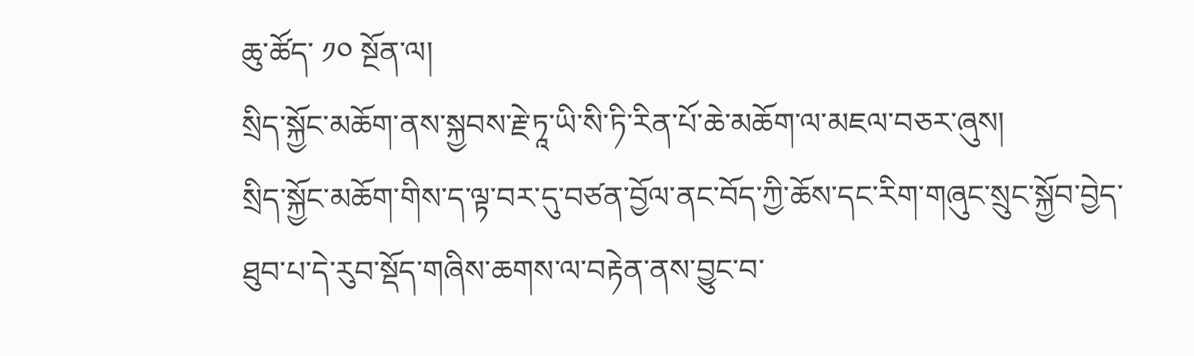ཆུ་ཚོད་ ༡༠ སྔོན་ལ།
སྲིད་སྐྱོང་མཆོག་ནས་སྐྱབས་རྗེ་ཏཱ་ཡི་སི་ཏི་རིན་པོ་ཆེ་མཆོག་ལ་མཇལ་བཅར་ཞུས།
སྲིད་སྐྱོང་མཆོག་གིས་ད་ལྟ་བར་དུ་བཙན་བྱོལ་ནང་བོད་ཀྱི་ཆོས་དང་རིག་གཞུང་སྲུང་སྐྱོབ་བྱེད་ཐུབ་པ་དེ་རུབ་སྡོད་གཞིས་ཆགས་ལ་བརྟེན་ནས་བྱུང་བ་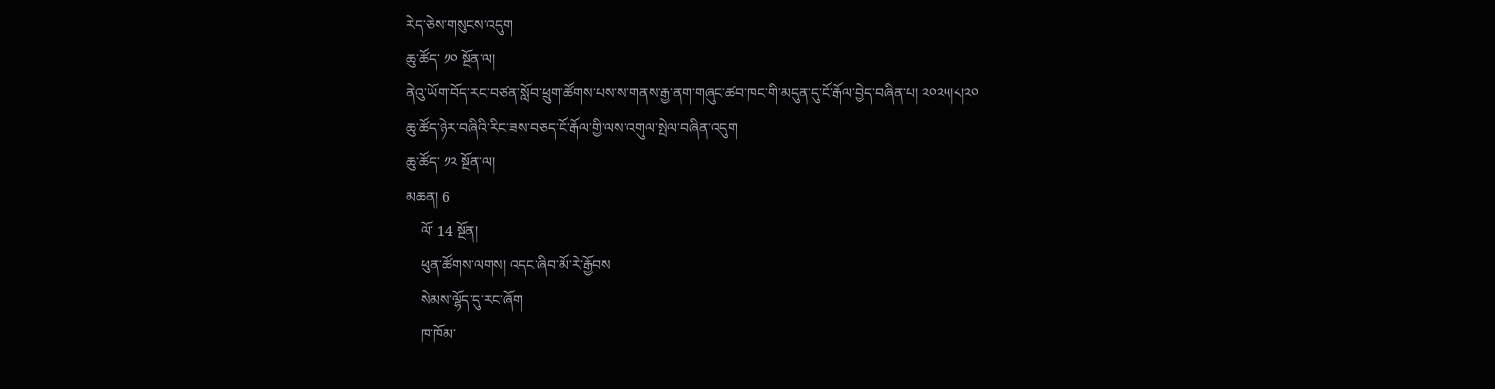རེད་ཅེས་གསུངས་འདུག
ཆུ་ཚོད་ ༡༠ སྔོན་ལ།
ནེའུ་ཡོག་བོད་རང་བཙན་སློབ་ཕྲུག་ཚོགས་པས་ས་གནས་རྒྱ་ནག་གཞུང་ཚབ་ཁང་གི་མདུན་དུ་ངོ་རྒོལ་བྱེད་བཞིན་པ། ༢༠༢༥།༨།༢༠
ཆུ་ཚོད་ཉེར་བཞིའི་རིང་ཟས་བཅད་ངོ་རྒོལ་གྱི་ལས་འགུལ་སྤེལ་བཞིན་འདུག
ཆུ་ཚོད་ ༡༢ སྔོན་ལ།
མཆན། 6
    ལོ་ 14 སྔོན།
    ཕུན་ཚོགས་ལགས། འདང་ཞིབ་མོ་རེ་རྒྱོབས
    སེམས་ལྷོད་དུ་རང་ཞོག
    ཁ་ཁོམ་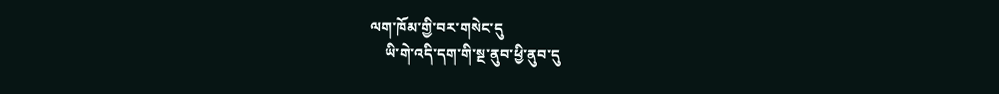ལག་ཁོམ་གྱི་བར་གསེང་དུ
    ཡི་གེ་འདི་དག་གི་སྔ་ནུབ་ཕྱི་ནུབ་དུ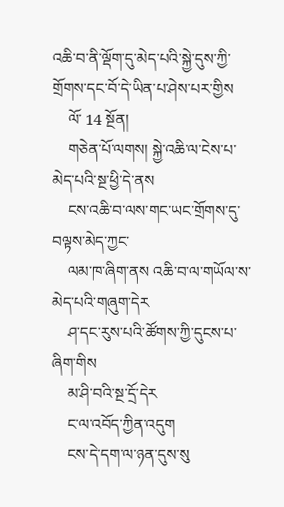འཆི་བ་ནི་ལྡོག་དུ་མེད་པའི་སྐྱེ་དུས་ཀྱི་གྲོགས་དང་བོ་དེ་ཡིན་པ་ཤེས་པར་གྱིས
    ལོ་ 14 སྔོན།
    གཅེན་པོ་ལགས། སྐྱེ་འཆི་ལ་ངེས་པ་མེད་པའི་སྔ་ཕྱི་དེ་ནས
    ངས་འཆི་བ་ལས་གང་ཡང་གྲོགས་དུ་བལྟས་མེད་ཀྱང་
    ལམ་ཁ་ཞིག་ནས འཆི་བ་ལ་གཡོལ་ས་མེད་པའི་གཞུག་དེར
    ཤ་དང་རུས་པའི་ཚོགས་ཀྱི་དུངས་པ་ཞིག་གིས
    མ་ཤི་བའི་སྔ་དྲོ་དེར
    ང་ལ་འབོད་ཀྱིན་འདུག
    ངས་དེ་དག་ལ་ཉན་དུས་སུ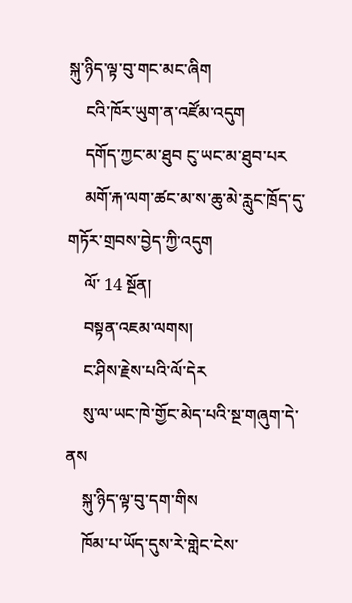སྐུ་ཉིད་ལྟ་བུ་གང་མང་ཞིག
    ངའི་ཁོར་ཡུག་ན་འཛོམ་འདུག
    དགོད་ཀྱང་མ་ཐུབ ངུ་ཡང་མ་ཐུབ་པར
    མགོ་རྐ་ལག་ཚང་མ་ས་ཆུ་མེ་རླུང་ཁྲོད་དུ་གཏོར་གྲབས་བྱེད་ཀྱི་འདུག
    ལོ་ 14 སྔོན།
    བསྟན་འཇམ་ལགས།
    ང་ཤིས་རྗེས་པའི་ལོ་དེར
    སུ་ལ་ཡང་ཁེ་གྱོང་མེད་པའི་སྔ་གཞུག་དེ་ནས
    སྐུ་ཉིད་ལྟ་བུ་དག་གིས
    ཁོམ་པ་ཡོད་དུས་རེ་གླེང་ངེས་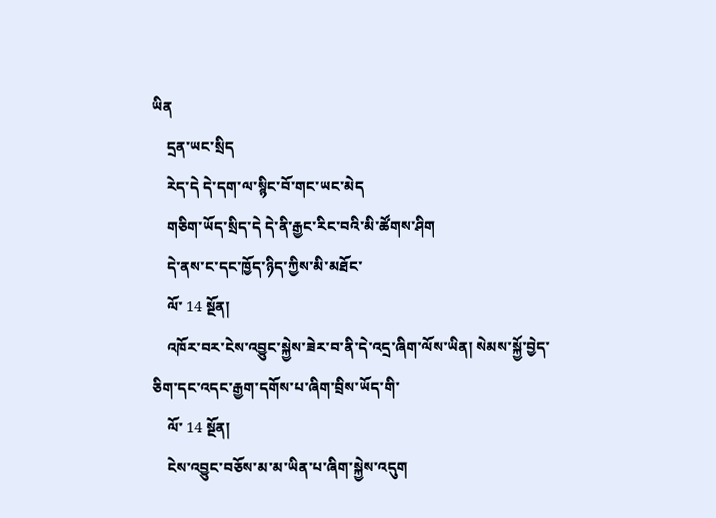ཡིན
    དྲན་ཡང་སྲིད
    རེད་དེ དེ་དག་ལ་སྙིང་བོ་གང་ཡང་མེད
    གཅིག་ཡོད་སྲིད་དེ དེ་ནི་རྒྱང་རིང་བའི་མི་ཚོགས་ཤིག
    དེ་ནས་ང་དང་ཁྱོད་ཉིད་ཀྱིས་མི་མཐོང་
    ལོ་ 14 སྔོན།
    འཁོར་བར་ངེས་འབྱུང་སྐྱེས་ཟེར་བ་ནི་དེ་འདྲ་ཞིག་ལོས་ཡིན། སེམས་སྐྱོ་བྱེད་ཅིག་དང་འདང་རྒྱག་དགོས་པ་ཞིག་བྲིས་ཡོད་གི་
    ལོ་ 14 སྔོན།
    ངེས་འབྱུང་བཅོས་མ་མ་ཡིན་པ་ཞིག་སྐྱེས་འདུག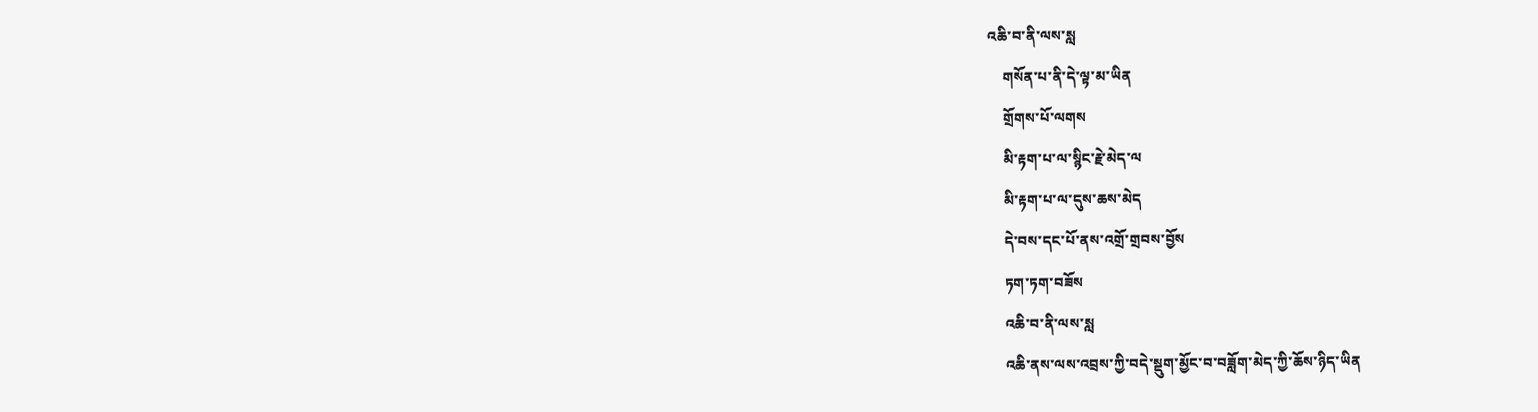འཆི་བ་ནི་ལས་སླ
    གསོན་པ་ནི་དེ་ལྟ་མ་ཡིན
    གྲོགས་པོ་ལགས
    མི་རྟག་པ་ལ་སྙིང་རྗེ་མེད་ལ
    མི་རྟག་པ་ལ་དུས་ཆས་མེད
    དེ་བས་དང་པོ་ནས་འགྲོ་གྲབས་བྱོས
    ཏག་ཏག་བཟོས
    འཆི་བ་ནི་ལས་སླ
    འཆི་ནས་ལས་འབྲས་ཀྱི་བདེ་སྡུག་མྱོང་བ་བཟློག་མེད་ཀྱི་ཆོས་ཉིད་ཡིན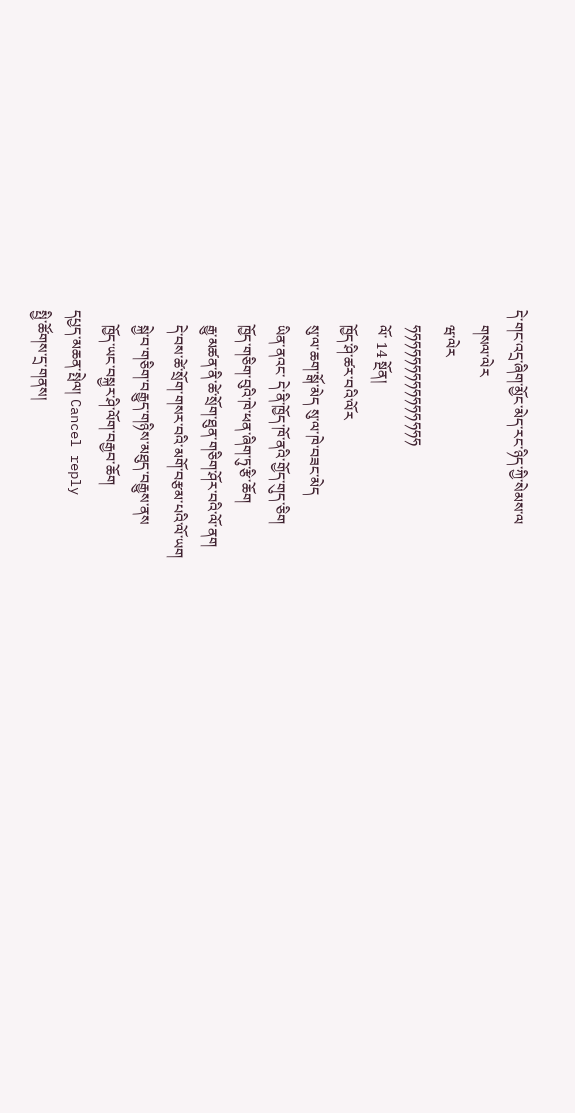དེ་གང་འདྲ་ཞིག་མྱོང་མེད་རང་ཉིད་ཀྱི་སེམས་ལ
    གསལ་ལེར
    ཝ་ལེར
    ཧཧཧཧཧཧཧཧཧཧཧཧཧཧཧ
    ལོ་ 14 སྔོན།
    ཁྱོད་ཤི་ཚར་བའི་ལོར
    སུ་ལ་ཆག་སྒོ་མེད སུ་ལ་ཁེ་བཟང་མེད
    ཡིན་ནའང་ དེ་ནི་ཁྱོད་ཁོ་ནའི་གྱོད་གུད་ཅིག
    ཁྱོད་གཅིག་བུའི་ཁེ་ཕན་ཞིག་ཏུ་རྩི་ཆོག
    རྒྱུ་མཚན་ནི་ཚེ་སྲོག་ཐུན་གཅིག་ཤོར་བའི་ལོ་ནག
    དེ་བས་ཚེ་སྲོག་གསར་བའི་མགོ་བརྩམ་པའི་ལོ་ཡག
    སྐྱེ་བ་གཅིག་བརྒྱུད་གཉིས་མཐུད་བརྒྱུས་ནས
    ཁྱོད་ཡང་བསྐྱར་ཤི་ལོག་བརྒྱབ་ཆོག
དཔྱད་མཆན་སྤེལ། Cancel reply
སྤྱི་ཚོགས་དྲ་གནས།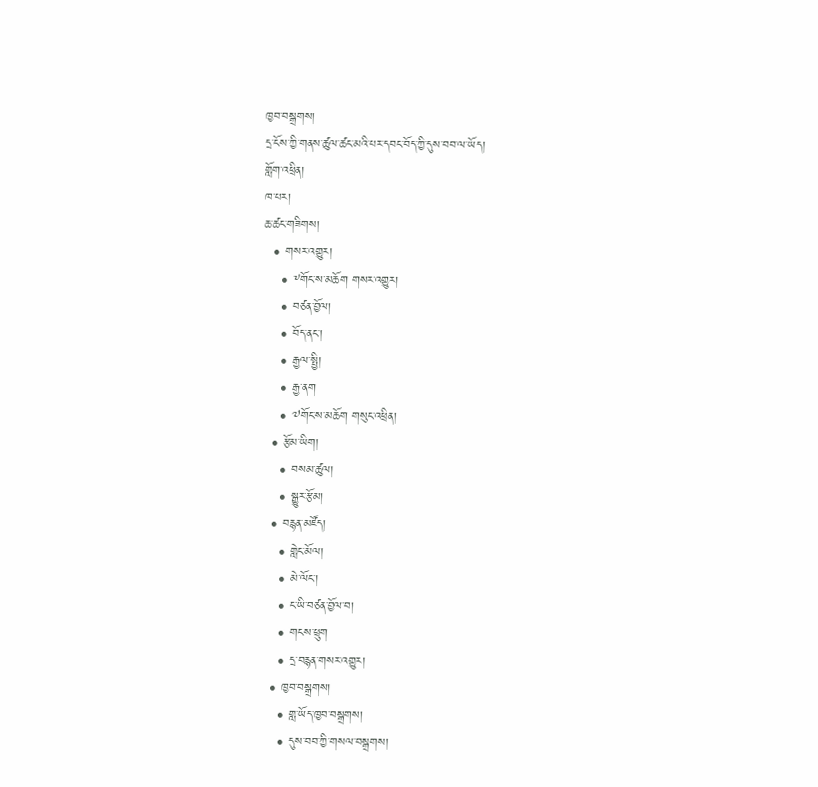ཁྱབ་བསྒྲགས།
དྲ་ངོས་ཀྱི་གནས་ཚུལ་ཚང་མའི་པར་དབང་བོད་ཀྱི་དུས་བབ་ལ་ཡོད།
གློག་འཕྲིན།
ཁ་པར།
ཆ་ཚང་གཟིགས།
  • གསར་འགྱུར།
    • ༸གོང་ས་མཆོག གསར་འགྱུར།
    • བཙན་བྱོལ།
    • བོད་ནང་།
    • རྒྱལ་སྤྱི།
    • རྒྱ་ནག
    • ༧གོང་ས་མཆོག གསུང་འཕྲིན།
  • རྩོམ་ཡིག།
    • བསམ་ཚུལ།
    • སྒྱུར་རྩོམ།
  • བརྙན་མཛོད།
    • གླེང་མོལ།
    • མེ་ལོང་།
    • ང་ཡི་བཙན་བྱོལ་བ།
    • གངས་ཕྲུག
    • དྲ་བརྙན་གསར་འགྱུར།
  • ཁྱབ་བསྒྲགས།
    • གླ་ཡོད་ཁྱབ་བསྒྲགས།
    • དུས་བབ་ཀྱི་གསལ་བསྒྲགས།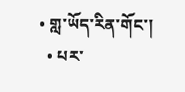• གླ་ཡོད་རིན་གོང་།
  • པར་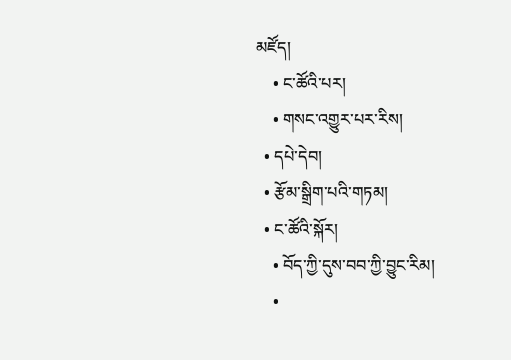མཛོད།
    • ང་ཚོའི་པར།
    • གསང་འགྱུར་པར་རིས།
  • དཔེ་དེབ།
  • རྩོམ་སྒྲིག་པའི་གཏམ།
  • ང་ཚོའི་སྐོར།
    • བོད་ཀྱི་དུས་བབ་ཀྱི་བྱུང་རིམ།
    •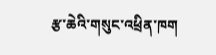རྩ་ཆེའི་གསུང་འཕྲིན་ཁག